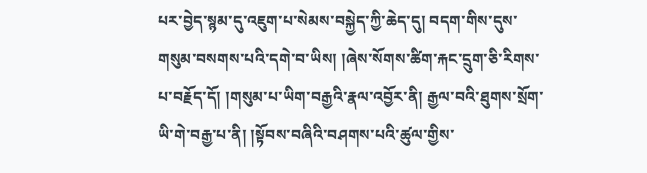པར་བྱེད་སྙམ་དུ་འཇུག་པ་སེམས་བསྐྱེད་ཀྱི་ཆེད་དུ། བདག་གིས་དུས་གསུམ་བསགས་པའི་དགེ་བ་ཡིས། །ཞེས་སོགས་ཚིག་རྐང་དྲུག་ཅི་རིགས་པ་བརྗོད་དོ། །གསུམ་པ་ཡིག་བརྒྱའི་རྣལ་འབྱོར་ནི། རྒྱལ་བའི་ཐུགས་སྲོག་ཡི་གེ་བརྒྱ་པ་ནི། །སྟོབས་བཞིའི་བཤགས་པའི་ཚུལ་གྱིས་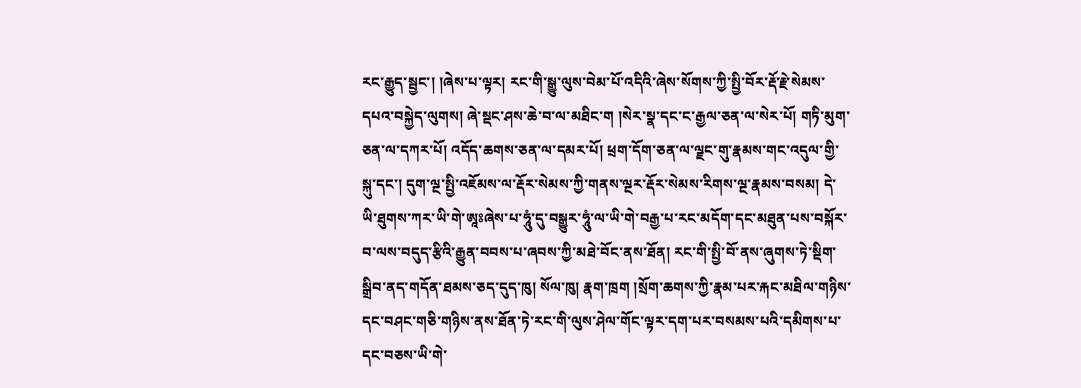རང་རྒྱུད་སྦྱང་། །ཞེས་པ་ལྟར། རང་གི་སྒྱུ་ལུས་བེམ་པོ་འདིའི་ཞེས་སོགས་ཀྱི་སྤྱི་བོར་རྡོ་རྗེ་སེམས་དཔའ་བསྐྱེད་ལུགས། ཞེ་སྡང་ཤས་ཆེ་བ་ལ་མཐིང་ག །སེར་སྣ་དང་ང་རྒྱལ་ཅན་ལ་སེར་པོ། གཏི་མུག་ཅན་ལ་དཀར་པོ། འདོད་ཆགས་ཅན་ལ་དམར་པོ། ཕྲག་དོག་ཅན་ལ་ལྗང་གུ་རྣམས་གང་འདུལ་གྱི་སྐུ་དང་། དུག་ལྔ་སྤྱི་འཇོམས་ལ་རྡོར་སེམས་ཀྱི་གནས་ལྔར་རྡོར་སེམས་རིགས་ལྔ་རྣམས་བསམ། དེ་ཡི་ཐུགས་ཀར་ཡི་གེ་ཨཱཿཞེས་པ་ཧཱུཾ་དུ་བསྒྱུར་ཧཱུཾ་ལ་ཡི་གེ་བརྒྱ་པ་རང་མདོག་དང་མཐུན་པས་བསྐོར་བ་ལས་བདུད་རྩིའི་རྒྱུན་བབས་པ་ཞབས་ཀྱི་མཐེ་བོང་ནས་ཐོན། རང་གི་སྤྱི་བོ་ནས་ཞུགས་ཏེ་སྡིག་སྒྲིབ་ནད་གདོན་ཐམས་ཅད་དུད་ཁུ། སོལ་ཁུ། རྣག་ཁྲག །སྲོག་ཆགས་ཀྱི་རྣམ་པར་རྐང་མཐིལ་གཉིས་དང་བཤང་གཅི་གཉིས་ནས་ཐོན་ཏེ་རང་གི་ལུས་ཤེལ་གོང་ལྟར་དག་པར་བསམས་པའི་དམིགས་པ་དང་བཅས་ཡི་གེ་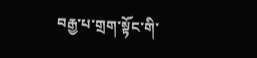བརྒྱ་པ་གྲག་སྟོང་གི་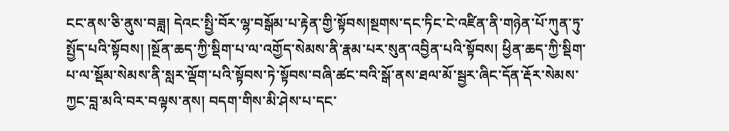ངང་ནས་ཅི་ནུས་བཟླ། དེའང་སྤྱི་བོར་ལྷ་བསྒོམ་པ་རྟེན་གྱི་སྟོབས།སྔགས་དང་ཏིང་ངེ་འཛིན་ནི་གཉེན་པོ་ཀུན་ཏུ་སྤྱོད་པའི་སྟོབས། །སྔོན་ཆད་ཀྱི་སྡིག་པ་ལ་འགྱོད་སེམས་ནི་རྣམ་པར་སུན་འབྱིན་པའི་སྟོབས། ཕྱིན་ཆད་ཀྱི་སྡིག་པ་ལ་སྡོམ་སེམས་ནི་སླར་ལྡོག་པའི་སྟོབས་ཏེ་སྟོབས་བཞི་ཚང་བའི་སྒོ་ནས་ཐལ་མོ་སྦྱར་ཞིང་དོན་རྡོར་སེམས་ཀྱང་བླ་མའི་བར་བལྟས་ནས། བདག་གིས་མི་ཤེས་པ་དང་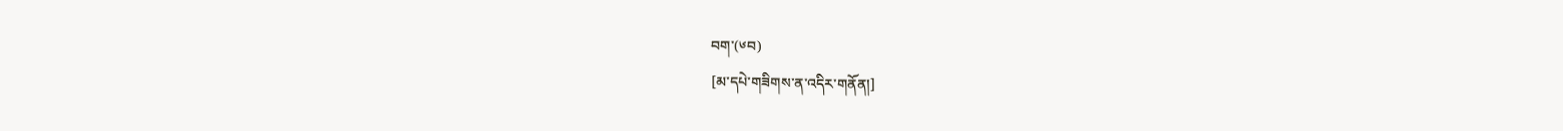བག་(༦བ)
[མ་དཔེ་གཟིགས་ན་འདིར་གནོན།]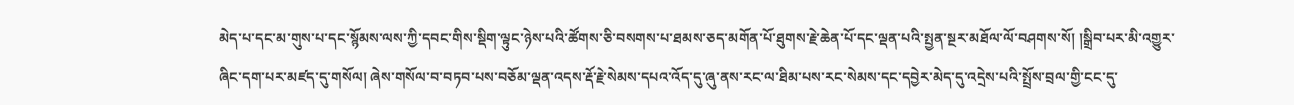མེད་པ་དང་མ་གུས་པ་དང་སྙོམས་ལས་ཀྱི་དབང་གིས་སྡིག་ལྟུང་ཉེས་པའི་ཚོགས་ཅི་བསགས་པ་ཐམས་ཅད་མགོན་པོ་ཐུགས་རྗེ་ཆེན་པོ་དང་ལྡན་པའི་སྤྱན་སྔར་མཐོལ་ལོ་བཤགས་སོ། །སྒྲིབ་པར་མི་འགྱུར་ཞིང་དག་པར་མཛད་དུ་གསོལ། ཞེས་གསོལ་བ་བཏབ་པས་བཅོམ་ལྡན་འདས་རྡོ་རྗེ་སེམས་དཔའ་འོད་དུ་ཞུ་ནས་རང་ལ་ཐིམ་པས་རང་སེམས་དང་དབྱེར་མེད་དུ་འདྲེས་པའི་སྤྲོས་བྲལ་གྱི་ངང་དུ་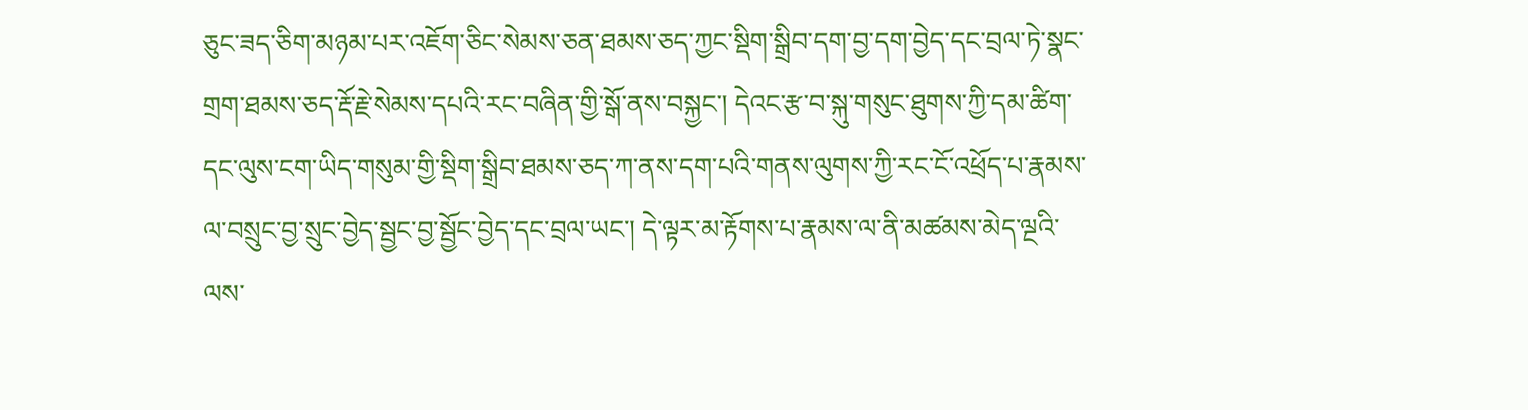ཅུང་ཟད་ཅིག་མཉམ་པར་འཇོག་ཅིང་སེམས་ཅན་ཐམས་ཅད་ཀྱང་སྡིག་སྒྲིབ་དག་བྱ་དག་བྱེད་དང་བྲལ་ཏེ་སྣང་གྲག་ཐམས་ཅད་རྡོ་རྗེ་སེམས་དཔའི་རང་བཞིན་གྱི་སྒོ་ནས་བསྐྱང་། དེའང་རྩ་བ་སྐུ་གསུང་ཐུགས་ཀྱི་དམ་ཚིག་དང་ལུས་ངག་ཡིད་གསུམ་གྱི་སྡིག་སྒྲིབ་ཐམས་ཅད་ཀ་ནས་དག་པའི་གནས་ལུགས་ཀྱི་རང་ངོ་འཕྲོད་པ་རྣམས་ལ་བསྲུང་བྱ་སྲུང་བྱེད་སྦྱང་བྱ་སྦྱོང་བྱེད་དང་བྲལ་ཡང་། དེ་ལྟར་མ་རྟོགས་པ་རྣམས་ལ་ནི་མཚམས་མེད་ལྔའི་ལས་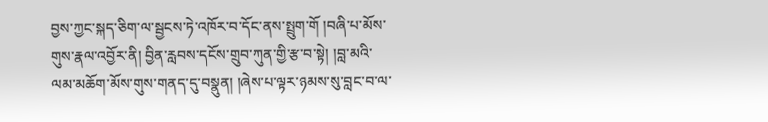བྱས་ཀྱང་སྐད་ཅིག་ལ་སྦྱངས་ཏེ་འཁོར་བ་དོང་ནས་སྤྲུག་གོ །བཞི་པ་མོས་གུས་རྣལ་འབྱོར་ནི། བྱིན་རླབས་དངོས་གྲུབ་ཀུན་གྱི་རྩ་བ་སྟེ། །བླ་མའི་ལམ་མཆོག་མོས་གུས་གནད་དུ་བསྣུན། །ཞེས་པ་ལྟར་ཉམས་སུ་བླང་བ་ལ་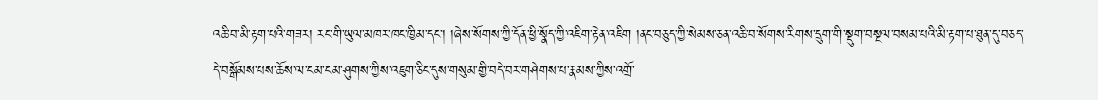འཆི་བ་མི་རྟག་པའི་གཟར། རང་གི་ཡུལ་མཁར་ཁང་ཁྱིམ་དང་། །ཞེས་སོགས་ཀྱི་དོན་ཕྱི་སྣོད་ཀྱི་འཇིག་རྟེན་འཇིག །ནང་བཅུད་ཀྱི་སེམས་ཅན་འཆི་བ་སོགས་རིགས་དྲུག་གི་སྡུག་བསྔལ་བསམ་པའི་མི་རྟག་པ་ཐུན་དུ་བཅད་དེ་བསྒོམས་པས་ཆོས་ལ་ངམ་ངམ་ཤུགས་ཀྱིས་འཇུག་ཅིང་དུས་གསུམ་གྱི་བདེ་བར་གཤེགས་པ་རྣམས་ཀྱིས་འགྲོ་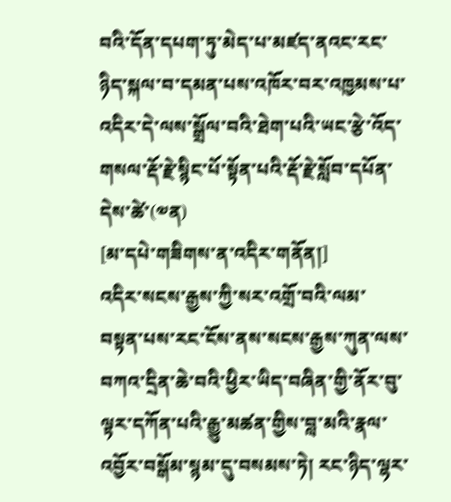བའི་དོན་དཔག་ཏུ་མེད་པ་མཛད་ནའང་རང་ཉིད་སྐལ་བ་དམན་པས་འཁོར་བར་འཁྱམས་པ་འདིར་དེ་ལས་སྒྲོལ་བའི་ཐེག་པའི་ཡང་རྩེ་འོད་གསལ་རྡོ་རྗེ་སྙིང་པོ་སྟོན་པའི་རྡོ་རྗེ་སློབ་དཔོན་དེས་ཚེ་(༧ན)
[མ་དཔེ་གཟིགས་ན་འདིར་གནོན།]
འདིར་སངས་རྒྱས་ཀྱི་སར་འགྲོ་བའི་ལམ་བསྟན་པས་རང་ངོས་ནས་སངས་རྒྱས་ཀུན་ལས་བཀའ་དྲིན་ཆེ་བའི་ཕྱིར་ཡིད་བཞིན་གྱི་ནོར་བུ་ལྟར་དཀོན་པའི་རྒྱུ་མཚན་གྱིས་བླ་མའི་རྣལ་འབྱོར་བསྒོམ་སྙམ་དུ་བསམས་ཏེ། རང་ཉིད་ལྷར་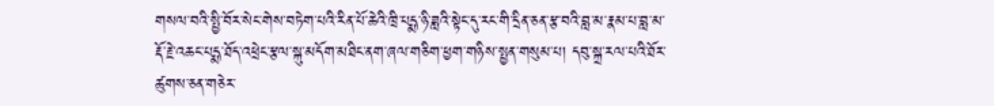གསལ་བའི་སྤྱི་བོར་སེང་གེས་བཏེག་པའི་རིན་པོ་ཆེའི་ཁྲི་པདྨ་ཉི་ཟླའི་སྟེང་དུ་རང་གི་དྲིན་ཅན་རྩ་བའི་བླ་མ་རྣམ་པ་བླ་མ་རྡོ་རྗེ་འཆང་པདྨ་ཐོད་འཕྲེང་རྩལ་སྐུ་མདོག་མཐིང་ནག་ཞལ་གཅིག་ཕྱག་གཉིས་སྤྱན་གསུམ་པ། དབུ་སྐྲ་རལ་པའི་ཐོར་ཚུགས་ཅན་གཅེར་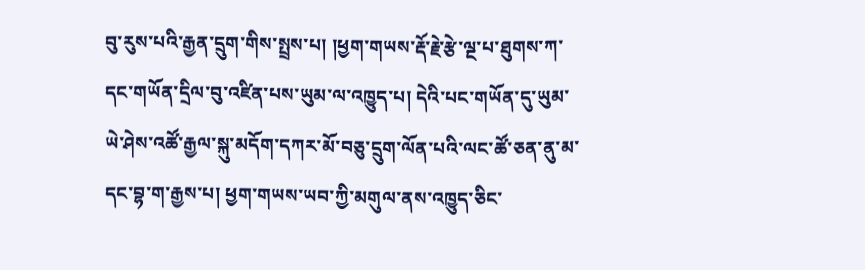བུ་རུས་པའི་རྒྱན་དྲུག་གིས་སྤྲས་པ། །ཕྱག་གཡས་རྡོ་རྗེ་རྩེ་ལྔ་པ་ཐུགས་ཀ་དང་གཡོན་དྲིལ་བུ་འཛིན་པས་ཡུམ་ལ་འཁྱུད་པ། དེའི་པང་གཡོན་དུ་ཡུམ་ཡེ་ཤེས་འཚོ་རྒྱལ་སྐུ་མདོག་དཀར་མོ་བཅུ་དྲུག་ལོན་པའི་ལང་ཚོ་ཅན་ནུ་མ་དང་བྷ་ག་རྒྱས་པ། ཕྱག་གཡས་ཡབ་ཀྱི་མགུལ་ནས་འཁྱུད་ཅིང་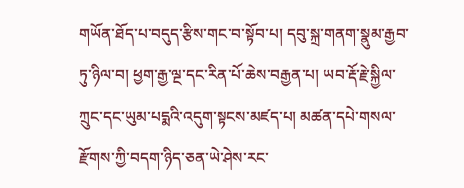གཡོན་ཐོད་པ་བདུད་རྩིས་གང་བ་སྟོབ་པ། དབུ་སྐྲ་གནག་སྣུམ་རྒྱབ་ཏུ་ཉིལ་བ། ཕྱག་རྒྱ་ལྔ་དང་རིན་པོ་ཆེས་བརྒྱན་པ། ཡབ་རྡོ་རྗེ་སྐྱིལ་ཀྲུང་དང་ཡུམ་པདྨའི་འདུག་སྟངས་མཛད་པ། མཚན་དཔེ་གསལ་རྫོགས་ཀྱི་བདག་ཉིད་ཅན་ཡེ་ཤེས་རང་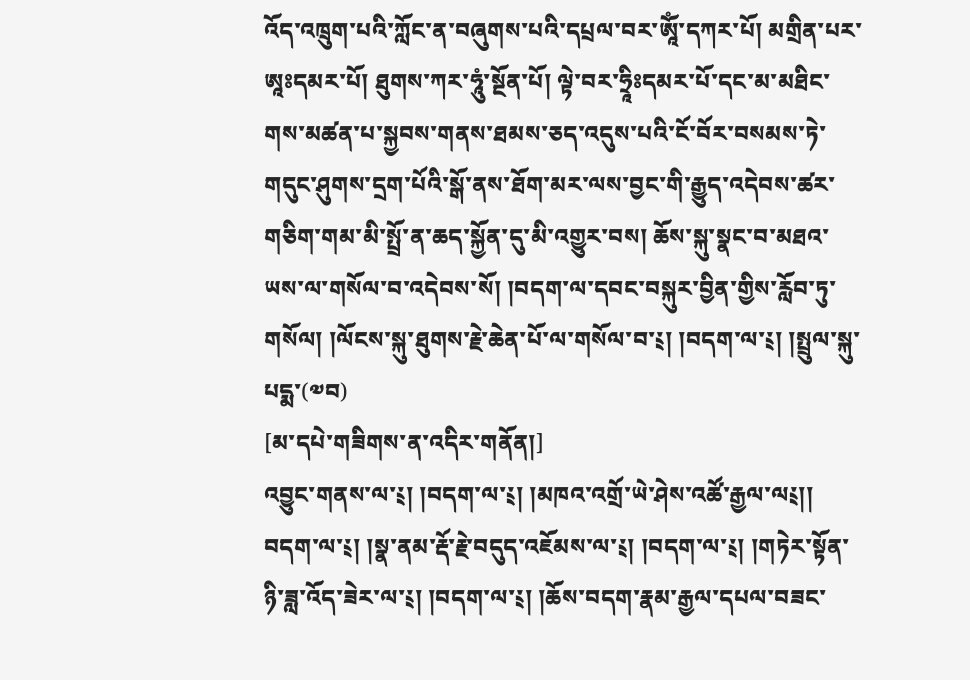འོད་འཁྲུག་པའི་ཀློང་ན་བཞུགས་པའི་དཔྲལ་བར་ཨཱོཾ་དཀར་པོ། མགྲིན་པར་ཨཱཿདམར་པོ། ཐུགས་ཀར་ཧཱུཾ་སྔོན་པོ། ལྟེ་བར་ཧྲཱིཿདམར་པོ་དང་མ་མཐིང་གས་མཚན་པ་སྐྱབས་གནས་ཐམས་ཅད་འདུས་པའི་ངོ་བོར་བསམས་ཏེ་གདུང་ཤུགས་དྲག་པོའི་སྒོ་ནས་ཐོག་མར་ལས་བྱང་གི་རྒྱུད་འདེབས་ཚར་གཅིག་གམ་མི་སྤྲོ་ན་ཆད་སྐྱོན་དུ་མི་འགྱུར་བས། ཆོས་སྐུ་སྣང་བ་མཐའ་ཡས་ལ་གསོལ་བ་འདེབས་སོ། །བདག་ལ་དབང་བསྐུར་བྱིན་གྱིས་རློབ་ཏུ་གསོལ། །ལོངས་སྐུ་ཐུགས་རྗེ་ཆེན་པོ་ལ་གསོལ་བ་༴། །བདག་ལ་༴། །སྤྲུལ་སྐུ་པདྨ་(༧བ)
[མ་དཔེ་གཟིགས་ན་འདིར་གནོན།]
འབྱུང་གནས་ལ་༴། །བདག་ལ་༴། །མཁའ་འགྲོ་ཡེ་ཤེས་འཚོ་རྒྱལ་ལ༴།། བདག་ལ་༴། །སྣ་ནམ་རྡོ་རྗེ་བདུད་འཇོམས་ལ་༴། །བདག་ལ་༴། །གཏེར་སྟོན་ཉི་ཟླ་འོད་ཟེར་ལ་༴། །བདག་ལ་༴། །ཆོས་བདག་རྣམ་རྒྱལ་དཔལ་བཟང་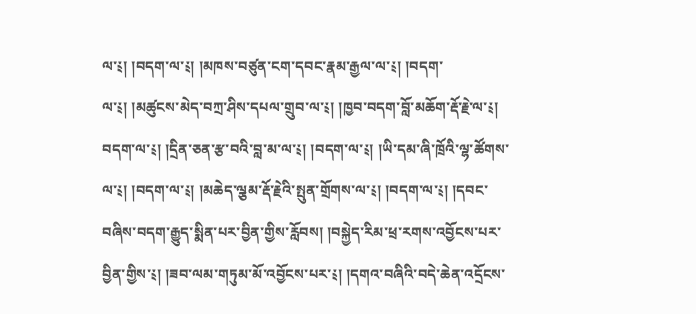ལ་༴། །བདག་ལ་༴། །མཁས་བཙུན་ངག་དབང་རྣམ་རྒྱལ་ལ་༴། །བདག་ལ་༴། །མཚུངས་མེད་བཀྲ་ཤིས་དཔལ་གྲུབ་ལ་༴། །ཁྱབ་བདག་བློ་མཆོག་རྡོ་རྗེ་ལ་༴། བདག་ལ་༴། །དྲིན་ཅན་རྩ་བའི་བླ་མ་ལ་༴། །བདག་ལ་༴། །ཡི་དམ་ཞི་ཁྲོའི་ལྷ་ཚོགས་ལ་༴། །བདག་ལ་༴། །མཆེད་ལྕམ་རྡོ་རྗེའི་སྤུན་གྲོགས་ལ་༴། །བདག་ལ་༴། །དབང་བཞིས་བདག་རྒྱུད་སྨིན་པར་བྱིན་གྱིས་རློབས། །བསྐྱེད་རིམ་ཕྲ་རགས་འབྱོངས་པར་བྱིན་གྱིས་༴། །ཟབ་ལམ་གཏུམ་མོ་འབྱོངས་པར་༴། །དགའ་བཞིའི་བདེ་ཆེན་འདྲོངས་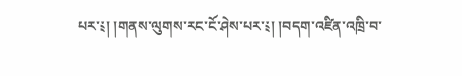པར་༴། །གནས་ལུགས་རང་ངོ་ཤེས་པར་༴། །བདག་འཛིན་འཁྲི་བ་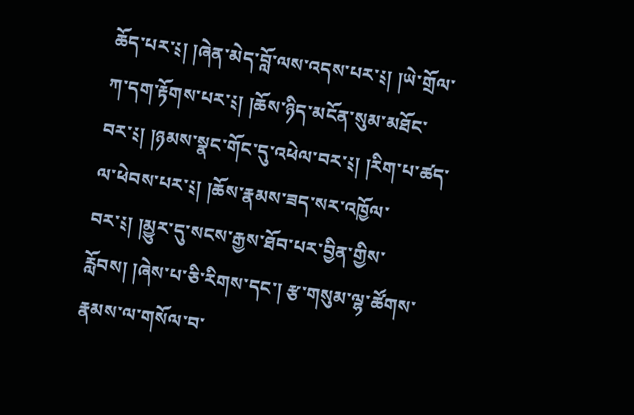ཆོད་པར་༴། །ཞེན་མེད་བློ་ལས་འདས་པར་༴། །ཡེ་གྲོལ་ཀ་དག་རྟོགས་པར་༴། །ཆོས་ཉིད་མངོན་སུམ་མཐོང་བར་༴། །ཉམས་སྣང་གོང་དུ་འཕེལ་བར་༴། །རིག་པ་ཚད་ལ་ཕེབས་པར་༴། །ཆོས་རྣམས་ཟད་སར་འཁྱོལ་བར་༴། །མྱུར་དུ་སངས་རྒྱས་ཐོབ་པར་བྱིན་གྱིས་རློབས། །ཞེས་པ་ཅི་རིགས་དང་། རྩ་གསུམ་ལྷ་ཚོགས་རྣམས་ལ་གསོལ་བ་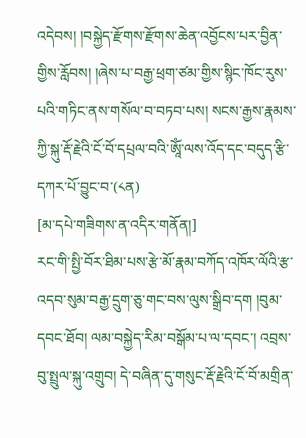འདེབས། །བསྐྱེད་རྫོགས་རྫོགས་ཆེན་འབྱོངས་པར་བྱིན་གྱིས་རློབས། །ཞེས་པ་བརྒྱ་ཕྲག་ཙམ་གྱིས་སྙིང་ཁོང་རུས་པའི་གཏིང་ནས་གསོལ་བ་བཏབ་པས། སངས་རྒྱས་རྣམས་ཀྱི་སྐུ་རྡོ་རྗེའི་ངོ་བོ་དཔྲལ་བའི་ཨཱོཾ་ལས་འོད་དང་བདུད་རྩི་དཀར་པོ་བྱུང་བ་(༨ན)
[མ་དཔེ་གཟིགས་ན་འདིར་གནོན།]
རང་གི་སྤྱི་བོར་ཐིམ་པས་རྩེ་མོ་རྣམ་བཀོད་འཁོར་ལོའི་རྩ་འདབ་སུམ་བརྒྱ་དྲུག་ཅུ་གང་བས་ལུས་སྒྲིབ་དག །བུམ་དབང་ཐོབ། ལམ་བསྐྱེད་རིམ་བསྒོམ་པ་ལ་དབང་། འབྲས་བུ་སྤྲུལ་སྐུ་འགྲུབ། དེ་བཞིན་དུ་གསུང་རྡོ་རྗེའི་ངོ་བོ་མགྲིན་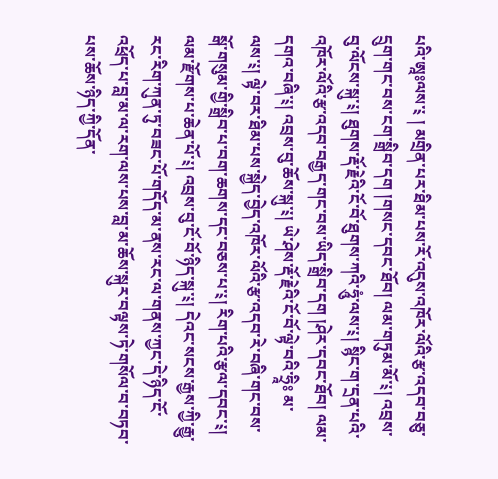པའི་ཨཱཿལས་༴ ། མགྲིན་པར་ཐིམ་པས་རོ་འདུས་འཁོར་ལོའི་རྩ་འདབ་བཅུ་དྲུག་གང་བས་ངག་སྒྲིབ་དག །གསང་དབང་ཐོབ། ལམ་གཏུམ་མོ་༴། འབྲས་བུ་ལོངས་སྐུ་༴། ཐུགས་རྡོ་རྗེའི་ངོ་བོ་ཐུགས་ཀའི་ཧཱུཾ་ལས་༴། སྙིང་ག་དྲན་པའི་འཁོར་ལོའི་རྩ་འདབ་བརྒྱད་གང་བས་ཡིད་སྒྲིབ་དག །ཤེར་དབང་ཐོབ། ལམ་དགའ་བཞི་༴། འབྲས་བུ་ཆོས་སྐུ་༴། ཡེ་ཤེས་རྡོ་རྗེའི་ངོ་བོ་ལྟེ་བའི་ཧྲཱིཿ མ་ལས་༴། ལྟེ་བར་ཐིམ་པས་སྐྱེད་བྱེད་འཁོར་ལོའི་རྩ་འདབ་རེ་བཞི་གང་བས་སྒོ་གསུམ་གྱི་སྒྲིབ་པ་བག་ཆགས་དང་བཅས་པ་༴། རིག་པའི་རྩལ་དབང་༴། ལམ་རྫོགས་པ་ཆེན་པོ་༴། འབྲས་བུ་ངོ་བོ་ཉིད་སྐུ་༴། དེའང་སངས་རྒྱས་ཀྱི་རྒྱུ་རང་རིག་ཀུན་ཏུ་བཟང་པོ་གདོད་མ་ནས་རང་ལ་གནས་ཀྱང་དེ་ཉིད་ངོ་འཕྲོད་པ་བླ་མ་ལ་རག་ལས་པས་བླ་མ་ཆོས་སྐུར་བལྟས་ཏེ་གསོལ་བ་བཏབ་པས་ཆོས་ཉིད་ཀྱི་དོན་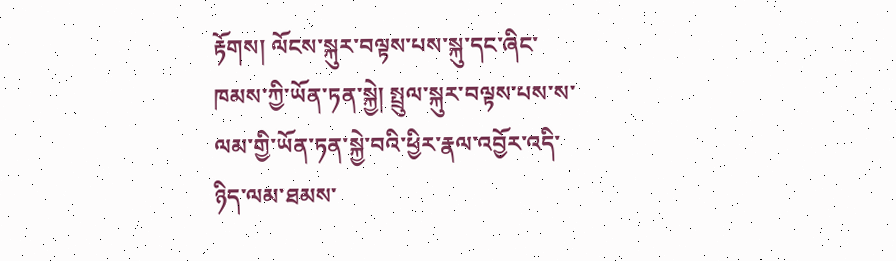རྟོགས། ལོངས་སྐུར་བལྟས་པས་སྐུ་དང་ཞིང་ཁམས་ཀྱི་ཡོན་ཏན་སྐྱེ། སྤྲུལ་སྐུར་བལྟས་པས་ས་ལམ་གྱི་ཡོན་ཏན་སྐྱེ་བའི་ཕྱིར་རྣལ་འབྱོར་འདི་ཉིད་ལམ་ཐམས་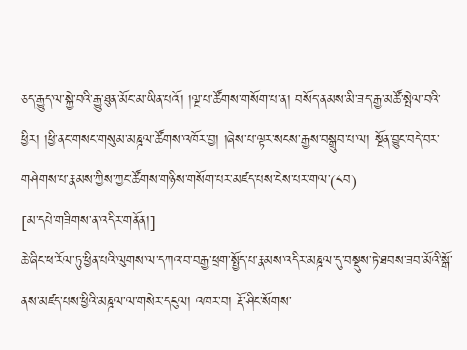ཅད་རྒྱུད་ལ་སྐྱེ་བའི་རྒྱུ་ཐུན་མོང་མ་ཡིན་པའོ། །ལྔ་པ་ཚོགས་གསོག་པ་ན། བསོད་ནམས་མི་ཟད་རྒྱ་མཚོ་སྤེལ་བའི་ཕྱིར། །ཕྱི་ནང་གསང་གསུམ་མཎྜལ་ཚོགས་འཁོར་བྱ། །ཞེས་པ་ལྟར་སངས་རྒྱས་བསྒྲུབ་པ་ལ། སྔོན་བྱུང་བདེ་བར་གཤེགས་པ་རྣམས་ཀྱིས་ཀྱང་ཚོགས་གཉིས་གསོག་པར་མཛད་པས་ངེས་པར་གལ་(༨བ)
[མ་དཔེ་གཟིགས་ན་འདིར་གནོན།]
ཆེ་ཞིང་ཕ་རོལ་ཏུ་ཕྱིན་པའི་ལུགས་ལ་དཀའ་བ་བརྒྱ་ཕྲག་སྤྱོད་པ་རྣམས་འདིར་མཎྜལ་དུ་བསྡུས་ཏེ་ཐབས་ཟབ་མོའི་སྒོ་ནས་མཛད་པས་ཕྱིའི་མཎྜལ་ལ་གསེར་དངུལ། འཁར་བ། རྡོ་ཤིང་སོགས་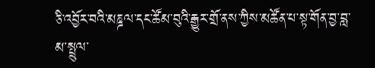ཅི་འབྱོར་བའི་མཎྜལ་དང་ཚོམ་བུའི་རྒྱུར་གྲོ་ནས་ཀྱིས་མཚོན་པ་སྟ་གོན་བྱ་བླ་མ་སྤྲུལ་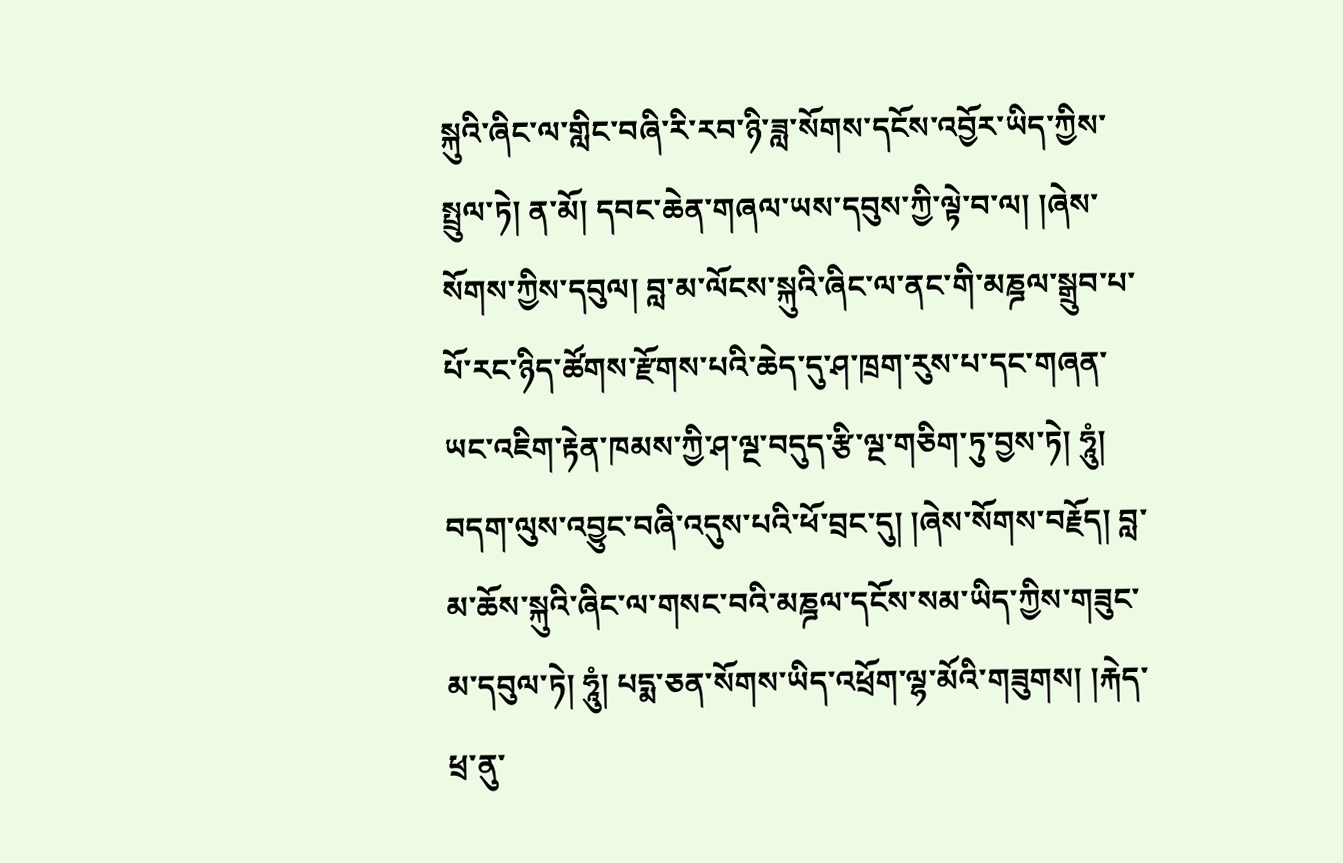སྐུའི་ཞིང་ལ་གླིང་བཞི་རི་རབ་ཉི་ཟླ་སོགས་དངོས་འབྱོར་ཡིད་ཀྱིས་སྤྲུལ་ཏེ། ན་མོ། དབང་ཆེན་གཞལ་ཡས་དབུས་ཀྱི་ལྟེ་བ་ལ། །ཞེས་སོགས་ཀྱིས་དབུལ། བླ་མ་ལོངས་སྐུའི་ཞིང་ལ་ནང་གི་མཎྜལ་སྒྲུབ་པ་པོ་རང་ཉིད་ཚོགས་རྫོགས་པའི་ཆེད་དུ་ཤ་ཁྲག་རུས་པ་དང་གཞན་ཡང་འཇིག་རྟེན་ཁམས་ཀྱི་ཤ་ལྔ་བདུད་རྩི་ལྔ་གཅིག་ཏུ་བྱས་ཏེ། ཧཱུཾ། བདག་ལུས་འབྱུང་བཞི་འདུས་པའི་ཕོ་བྲང་དུ། །ཞེས་སོགས་བརྗོད། བླ་མ་ཆོས་སྐུའི་ཞིང་ལ་གསང་བའི་མཎྜལ་དངོས་སམ་ཡིད་ཀྱིས་གཟུང་མ་དབུལ་ཏེ། ཧཱུཾ། པདྨ་ཅན་སོགས་ཡིད་འཕྲོག་ལྷ་མོའི་གཟུགས། །རྐེད་ཕྲ་ནུ་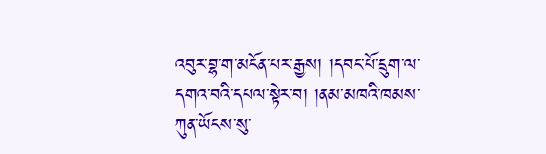འབུར་བྷ་ག་མངོན་པར་རྒྱས། །དབང་པོ་དྲུག་ལ་དགའ་བའི་དཔལ་སྟེར་བ། །ནམ་མཁའི་ཁམས་ཀུན་ཡོངས་སུ་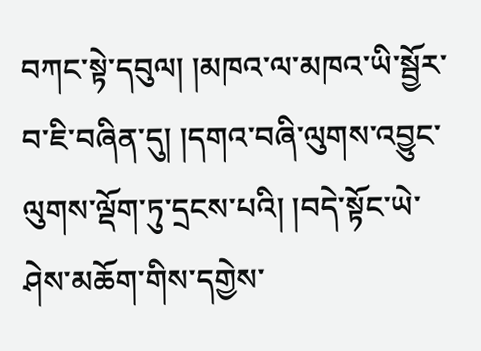བཀང་སྟེ་དབུལ། །མཁའ་ལ་མཁའ་ཡི་སྦྱོར་བ་ཇི་བཞིན་དུ། །དགའ་བཞི་ལུགས་འབྱུང་ལུགས་ལྡོག་ཏུ་དྲངས་པའི། །བདེ་སྟོང་ཡེ་ཤེས་མཆོག་གིས་དགྱེས་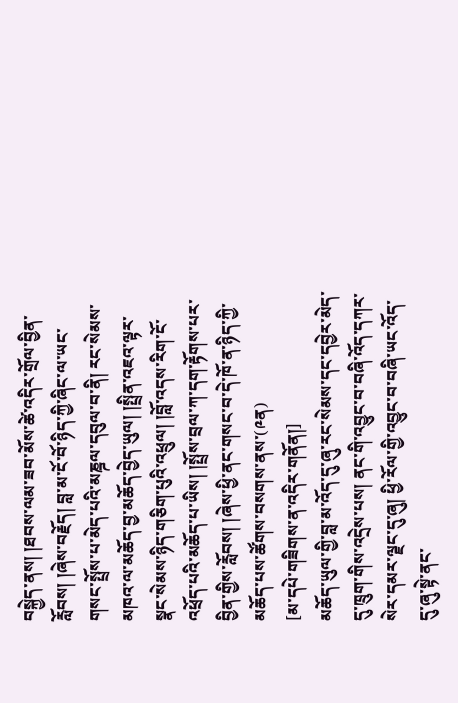བསྐྱེད་ནས། །ཐབས་ལམ་ཟབ་མོས་ཚེ་འདིར་གྲོལ་བྱིན་རློབས། །ཞེས་བརྗོད། བླ་མ་ངོ་བོ་ཉིད་ཀྱི་ཞིང་ལ་ཡང་གསང་སྤྲོས་པ་མེད་པའི་མཎྜལ་དབུལ་བ་ནི། རང་སེམས་མཁའ་ལ་མཆོད་བྱ་མཆོད་བྱེད་ཡུལ། །སྤྲིན་འཇའ་ལྟར་སྣང་སེམས་ཉིད་གཅིག་པུའི་འཕྲུལ། །བློ་འདས་རིག་ངོ་འཕྲོད་པའི་མཆོད་པ་ཡིས། །སྤྲོས་བྲལ་ཀ་དག་རྟོགས་པར་བྱིན་གྱིས་རློབས། །ཞེས་ཕྱི་ནང་གསང་བ་དེ་ཁོ་ན་ཉིད་ཀྱི་མཆོད་པས་ཚོགས་བསགས་ནས་(༩ན)
[མ་དཔེ་གཟིགས་ན་འདིར་གནོན།]
མཆོད་ཡུལ་གྱི་བླ་མ་འོད་དུ་ཞུ་རང་སེམས་དང་དབྱེར་མེད་དུ་ཁྲུག་གིས་འདྲེས་པས། ནང་གི་འབྱུང་བ་བཞི་འོད་དཀར་སེར་དམར་ལྗང་དུ་ཞུ། ཕྱི་རོལ་གྱི་འབྱུང་བ་བཞི་ཡང་འོད་དུ་ཞུ་སྟེ་ནང་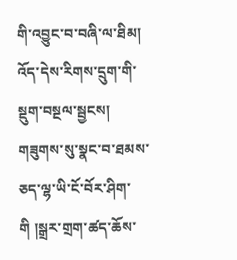གི་འབྱུང་བ་བཞི་ལ་ཐིམ། འོད་དེས་རིགས་དྲུག་གི་སྡུག་བསྔལ་སྦྱངས། གཟུགས་སུ་སྣང་བ་ཐམས་ཅད་ལྷ་ཡི་ངོ་བོར་ཤིག་གི །སྒྲར་གྲག་ཚད་ཆོས་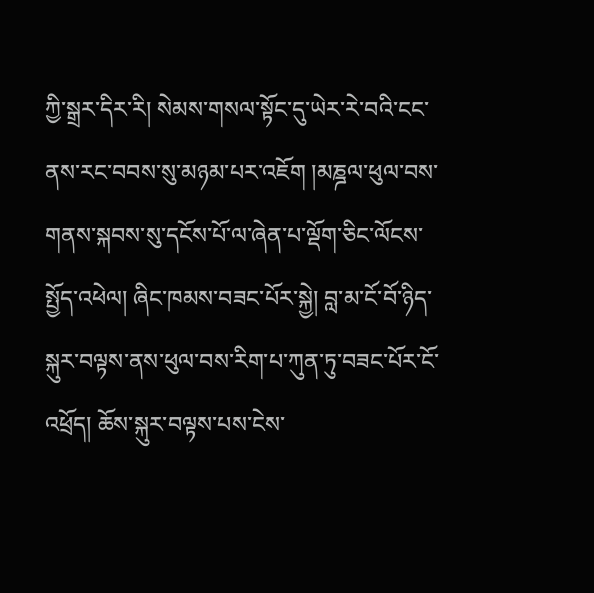ཀྱི་སྒྲར་དིར་རི། སེམས་གསལ་སྟོང་དུ་ཡེར་རེ་བའི་ངང་ནས་རང་བབས་སུ་མཉམ་པར་འཇོག །མཎྜལ་ཕུལ་བས་གནས་སྐབས་སུ་དངོས་པོ་ལ་ཞེན་པ་ལྡོག་ཅིང་ལོངས་སྤྱོད་འཕེལ། ཞིང་ཁམས་བཟང་པོར་སྐྱེ། བླ་མ་ངོ་བོ་ཉིད་སྐུར་བལྟས་ནས་ཕུལ་བས་རིག་པ་ཀུན་ཏུ་བཟང་པོར་ངོ་འཕྲོད། ཆོས་སྐུར་བལྟས་པས་ངེས་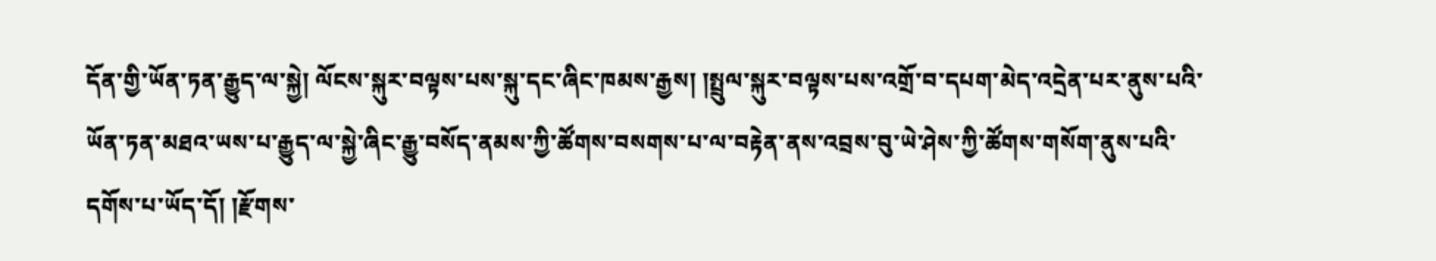དོན་གྱི་ཡོན་ཏན་རྒྱུད་ལ་སྐྱེ། ལོངས་སྐུར་བལྟས་པས་སྐུ་དང་ཞིང་ཁམས་རྒྱས། །སྤྲུལ་སྐུར་བལྟས་པས་འགྲོ་བ་དཔག་མེད་འདྲེན་པར་ནུས་པའི་ཡོན་ཏན་མཐའ་ཡས་པ་རྒྱུད་ལ་སྐྱེ་ཞིང་རྒྱུ་བསོད་ནམས་ཀྱི་ཚོགས་བསགས་པ་ལ་བརྟེན་ནས་འབྲས་བུ་ཡེ་ཤེས་ཀྱི་ཚོགས་གསོག་ནུས་པའི་དགོས་པ་ཡོད་དོ། །རྫོགས་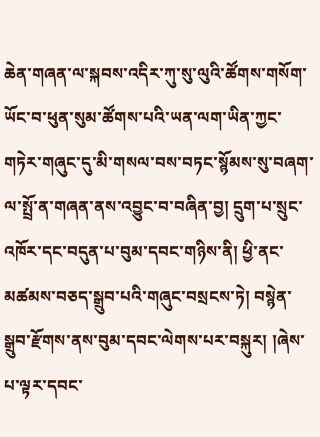ཆེན་གཞན་ལ་སྐབས་འདིར་ཀུ་སུ་ལུའི་ཚོགས་གསོག་ཡོང་བ་ཕུན་སུམ་ཚོགས་པའི་ཡན་ལག་ཡིན་ཀྱང་གཏེར་གཞུང་དུ་མི་གསལ་བས་བཏང་སྙོམས་སུ་བཞག་ལ་སྤྲོ་ན་གཞན་ནས་འབྱུང་བ་བཞིན་བྱ། དྲུག་པ་སྲུང་འཁོར་དང་བདུན་པ་བུམ་དབང་གཉིས་ནི། ཕྱི་ནང་མཚམས་བཅད་སྒྲུབ་པའི་གཞུང་བསྲངས་ཏེ། བསྙེན་སྒྲུབ་རྫོགས་ནས་བུམ་དབང་ལེགས་པར་བསྐུར། །ཞེས་པ་ལྟར་དབང་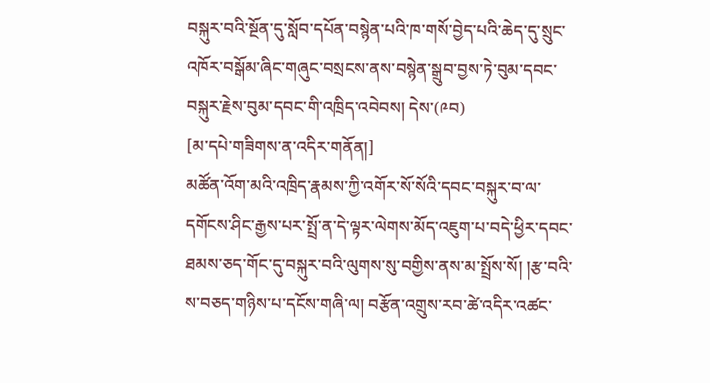བསྐུར་བའི་སྔོན་དུ་སློབ་དཔོན་བསྙེན་པའི་ཁ་གསོ་བྱེད་པའི་ཆེད་དུ་སྲུང་འཁོར་བསྒོམ་ཞིང་གཞུང་བསྲངས་ནས་བསྙེན་སྒྲུབ་བྱས་ཏེ་བུམ་དབང་བསྐུར་རྗེས་བུམ་དབང་གི་འཁྲིད་འབེབས། དེས་(༩བ)
[མ་དཔེ་གཟིགས་ན་འདིར་གནོན།]
མཚོན་འོག་མའི་འཁྲིད་རྣམས་ཀྱི་འགོར་སོ་སོའི་དབང་བསྐུར་བ་ལ་དགོངས་ཤིང་རྒྱས་པར་སྤྲོ་ན་དེ་ལྟར་ལེགས་མོད་འཇུག་པ་བདེ་ཕྱིར་དབང་ཐམས་ཅད་གོང་དུ་བསྐུར་བའི་ལུགས་སུ་བགྱིས་ནས་མ་སྤྲོས་སོ། །རྩ་བའི་ས་བཅད་གཉིས་པ་དངོས་གཞི་ལ། བརྩོན་འགྲུས་རབ་ཚེ་འདིར་འཚང་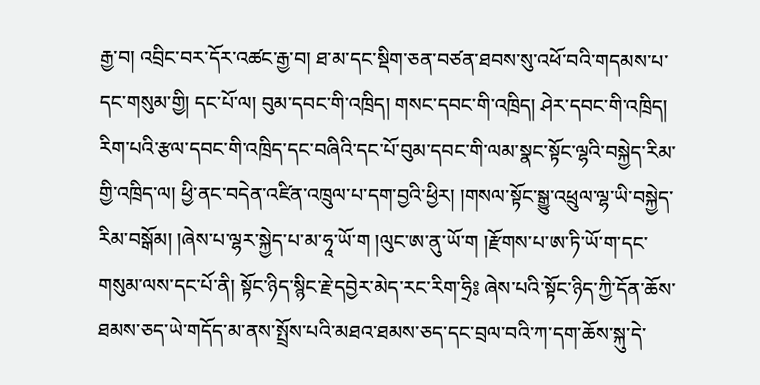རྒྱ་བ། འབྲིང་བར་དོར་འཚང་རྒྱ་བ། ཐ་མ་དང་སྡིག་ཅན་བཙན་ཐབས་སུ་འཕོ་བའི་གདམས་པ་དང་གསུམ་གྱི། དང་པོ་ལ། བུམ་དབང་གི་འཁྲིད། གསང་དབང་གི་འཁྲིད། ཤེར་དབང་གི་འཁྲིད། རིག་པའི་རྩལ་དབང་གི་འཁྲིད་དང་བཞིའི་དང་པོ་བུམ་དབང་གི་ལམ་སྣང་སྟོང་ལྷའི་བསྐྱེད་རིམ་གྱི་འཁྲིད་ལ། ཕྱི་ནང་བདེན་འཛིན་འཁྲུལ་པ་དག་བྱའི་ཕྱིར། །གསལ་སྟོང་སྒྱུ་འཕྲུལ་ལྷ་ཡི་བསྐྱེད་རིམ་བསྒོམ། །ཞེས་པ་ལྷར་སྐྱེད་པ་མ་ཧཱ་ཡོ་ག །ལུང་ཨ་ནུ་ཡོ་ག །རྫོགས་པ་ཨ་ཏི་ཡོ་ག་དང་གསུམ་ལས་དང་པོ་ནི། སྟོང་ཉིད་སྙིང་རྗེ་དབྱེར་མེད་རང་རིག་ཧྲི༔ ཞེས་པའི་སྟོང་ཉིད་ཀྱི་དོན་ཆོས་ཐམས་ཅད་ཡེ་གདོད་མ་ནས་སྤྲོས་པའི་མཐའ་ཐམས་ཅད་དང་བྲལ་བའི་ཀ་དག་ཆོས་སྐུ་དེ་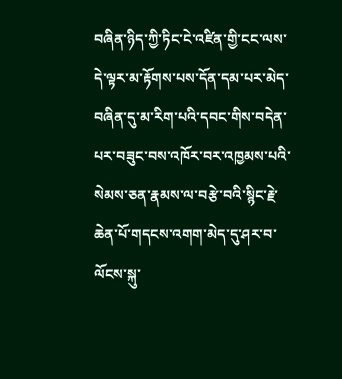བཞིན་ཉིད་ཀྱི་ཏིང་ངེ་འཛིན་གྱི་ངང་ལས་དེ་ལྟར་མ་རྟོགས་པས་དོན་དམ་པར་མེད་བཞིན་དུ་མ་རིག་པའི་དབང་གིས་བདེན་པར་བཟུང་བས་འཁོར་བར་འཁྱམས་པའི་སེམས་ཅན་རྣམས་ལ་བརྩེ་བའི་སྙིང་རྗེ་ཆེན་པོ་གདངས་འགག་མེད་དུ་ཤར་བ་ལོངས་སྐུ་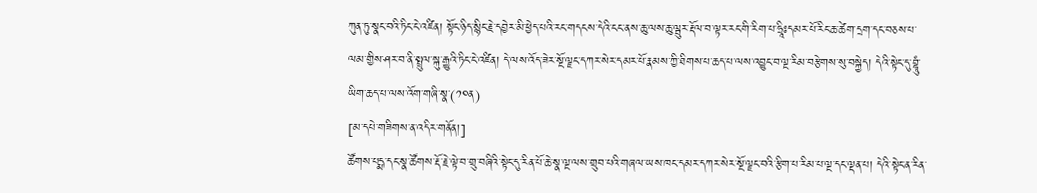ཀུན་ཏུ་སྣང་བའི་ཏིང་ངེ་འཛིན། སྟོང་ཉིད་སྙིང་རྗེ་དབྱེར་མི་ཕྱེད་པའི་རང་གདངས་དེའི་ངང་ནས་ཆུ་ལས་ཆུ་ལྦུར་རྡོལ་བ་ལྟར་རང་གི་རིག་པ་ཧྲཱིཿདམར་པོ་རིང་ཆ་ཚེག་དྲག་དང་བཅས་པ་ལམ་གྱིས་ཤར་བ་ནི་སྤྲུལ་སྐུ་རྒྱུའི་ཏིང་ངེ་འཛིན། དེ་ལས་འོད་ཟེར་སྔོ་ལྗང་དཀར་སེར་དམར་པོ་རྣམས་ཀྱི་ཐིགས་པ་ཆད་པ་ལས་འབྱུང་བ་ལྔ་རིམ་བརྩེགས་སུ་བསྐྱེད། དེའི་སྟེང་དུ་བྷཱུཾ་ཡིག་ཆད་པ་ལས་འོག་གཞི་སྣ་(༡༠ན)
[མ་དཔེ་གཟིགས་ན་འདིར་གནོན།]
ཚོགས་པདྨ་དང་སྣ་ཚོགས་རྡོ་རྗེ་ལྟེ་བ་གྲུ་བཞིའི་སྟེང་དུ་རིན་པོ་ཆེ་སྣ་ལྔ་ལས་གྲུབ་པའི་གཞལ་ཡས་ཁང་དམར་དཀར་སེར་སྔོ་ལྗང་བའི་རྩིག་པ་རིམ་པ་ལྔ་དང་ལྡན་པ། དེའི་སྟེང་ན་རིན་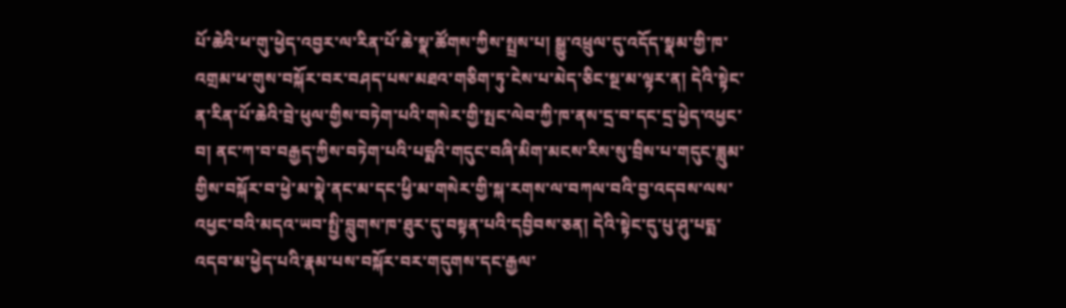པོ་ཆེའི་ཕ་གུ་ཕྱེད་འབྱར་ལ་རིན་པོ་ཆེ་སྣ་ཚོགས་ཀྱིས་སྤྲས་པ། སྒྱུ་འཕྲུལ་དུ་འདོད་སྣམ་གྱི་ཁ་འགྲམ་ཕ་གུས་བསྐོར་བར་བཤད་པས་མཐའ་གཅིག་ཏུ་ངེས་པ་མེད་ཅིང་སྔ་མ་ལྟར་ན། དེའི་སྟེང་ན་རིན་པོ་ཆེའི་བྲེ་ཕུལ་གྱིས་བཏེག་པའི་གསེར་གྱི་སྤང་ལེབ་ཀྱི་ཁ་ནས་དྲ་བ་དང་དྲ་ཕྱེད་འཕྱང་བ། ནང་ཀ་བ་བརྒྱད་ཀྱིས་བཏེག་པའི་པདྨའི་གདུང་བཞི་མིག་མངས་རིས་སུ་བྲིས་པ་གདུང་ཟླུམ་གྱིས་བསྐོར་བ་ཕྱེ་མ་སྣེ་ནང་མ་དང་ཕྱི་མ་གསེར་གྱི་སྐ་རགས་ལ་བཀལ་བའི་བྱ་འདབས་ལས་འཕྱང་བའི་མདའ་ཡབ་སྤྱི་བླུགས་ཁ་ཐུར་དུ་བསྟན་པའི་དབྱིབས་ཅན། དེའི་སྟེང་དུ་པུ་ཤུ་པདྨ་འདབ་མ་ཕྱེད་པའི་རྣམ་པས་བསྐོར་བར་གདུགས་དང་རྒྱལ་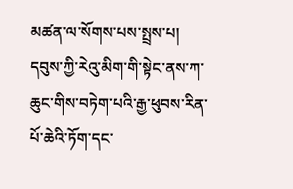མཚན་ལ་སོགས་པས་སྤྲས་པ། དབུས་ཀྱི་རེའུ་མིག་གི་སྟེང་ནས་ཀ་ཆུང་གིས་བཏེག་པའི་རྒྱ་ཕུབས་རིན་པོ་ཆེའི་ཏོག་དང་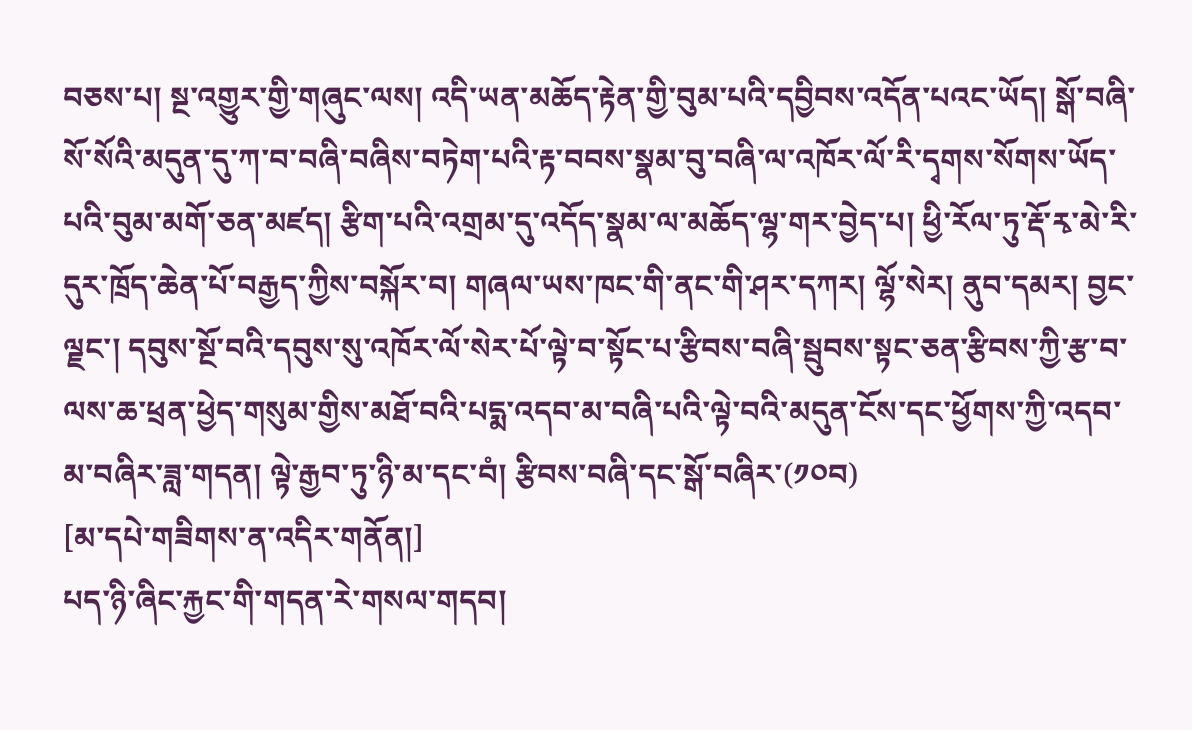བཅས་པ། སྔ་འགྱུར་གྱི་གཞུང་ལས། འདི་ཡན་མཆོད་རྟེན་གྱི་བུམ་པའི་དབྱིབས་འདོན་པའང་ཡོད། སྒོ་བཞི་སོ་སོའི་མདུན་དུ་ཀ་བ་བཞི་བཞིས་བཏེག་པའི་རྟ་བབས་སྣམ་བུ་བཞི་ལ་འཁོར་ལོ་རི་དྭགས་སོགས་ཡོད་པའི་བུམ་མགོ་ཅན་མཛད། རྩིག་པའི་འགྲམ་དུ་འདོད་སྣམ་ལ་མཆོད་ལྷ་གར་བྱེད་པ། ཕྱི་རོལ་ཏུ་རྡོ་རྭ་མེ་རི་དུར་ཁྲོད་ཆེན་པོ་བརྒྱད་ཀྱིས་བསྐོར་བ། གཞལ་ཡས་ཁང་གི་ནང་གི་ཤར་དཀར། ལྷོ་སེར། ནུབ་དམར། བྱང་ལྗང་། དབུས་སྔོ་བའི་དབུས་སུ་འཁོར་ལོ་སེར་པོ་ལྟེ་བ་སྟོང་པ་རྩིབས་བཞི་སྦུབས་སྟང་ཅན་རྩིབས་ཀྱི་རྩ་བ་ལས་ཆ་ཕྲན་ཕྱེད་གསུམ་གྱིས་མཐོ་བའི་པདྨ་འདབ་མ་བཞི་པའི་ལྟེ་བའི་མདུན་ངོས་དང་ཕྱོགས་ཀྱི་འདབ་མ་བཞིར་ཟླ་གདན། ལྟེ་རྒྱབ་ཏུ་ཉི་མ་དང་བཾ། རྩིབས་བཞི་དང་སྒོ་བཞིར་(༡༠བ)
[མ་དཔེ་གཟིགས་ན་འདིར་གནོན།]
པད་ཉི་ཞིང་རྐྱང་གི་གདན་རེ་གསལ་གདབ།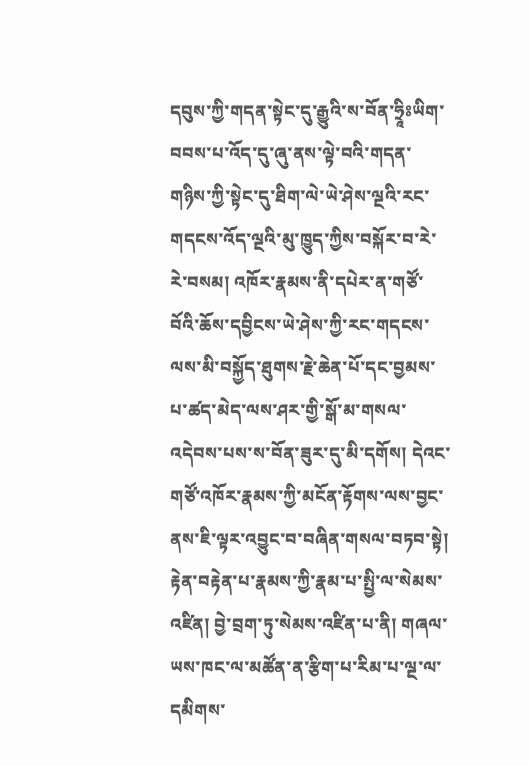དབུས་ཀྱི་གདན་སྟེང་དུ་རྒྱུའི་ས་བོན་ཧྲཱིཿཡིག་བབས་པ་འོད་དུ་ཞུ་ནས་ལྟེ་བའི་གདན་གཉིས་ཀྱི་སྟེང་དུ་ཐིག་ལེ་ཡེ་ཤེས་ལྔའི་རང་གདངས་འོད་ལྔའི་མུ་ཁྱུད་ཀྱིས་བསྐོར་བ་རེ་རེ་བསམ། འཁོར་རྣམས་ནི་དཔེར་ན་གཙོ་བོའི་ཆོས་དབྱིངས་ཡེ་ཤེས་ཀྱི་རང་གདངས་ལས་མི་བསྐྱོད་ཐུགས་རྗེ་ཆེན་པོ་དང་བྱམས་པ་ཚད་མེད་ལས་ཤར་གྱི་སྒོ་མ་གསལ་འདེབས་པས་ས་བོན་ཟུར་དུ་མི་དགོས། དེའང་གཙོ་འཁོར་རྣམས་ཀྱི་མངོན་རྟོགས་ལས་བྱང་ནས་ཇི་ལྟར་འབྱུང་བ་བཞིན་གསལ་བཏབ་སྟེ། རྟེན་བརྟེན་པ་རྣམས་ཀྱི་རྣམ་པ་སྤྱི་ལ་སེམས་འཛིན། བྱེ་བྲག་ཏུ་སེམས་འཛིན་པ་ནི། གཞལ་ཡས་ཁང་ལ་མཚོན་ན་རྩིག་པ་རིམ་པ་ལྔ་ལ་དམིགས་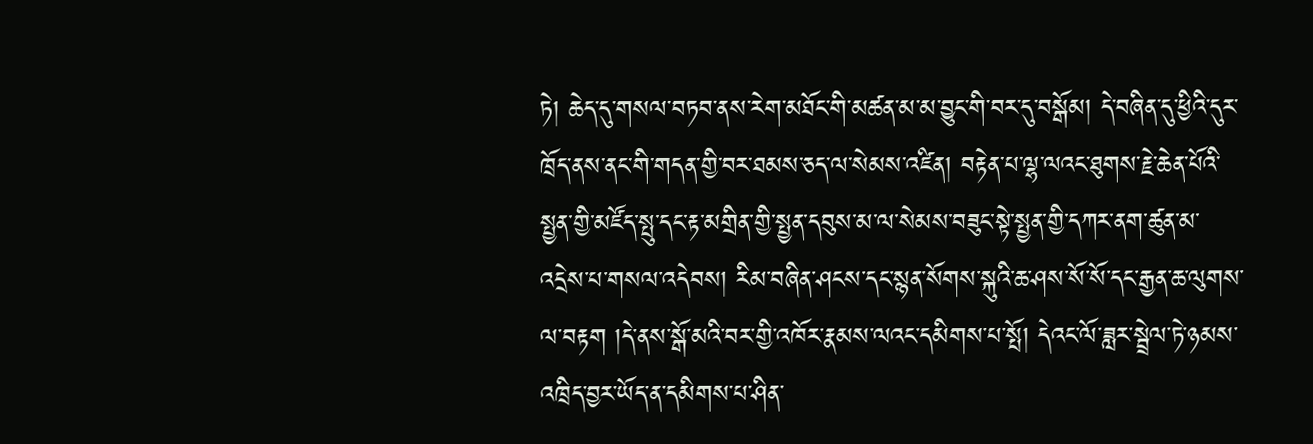ཏེ། ཆེད་དུ་གསལ་བཏབ་ནས་རེག་མཐོང་གི་མཚན་མ་མ་བྱུང་གི་བར་དུ་བསྒོམ། དེ་བཞིན་དུ་ཕྱིའི་དུར་ཁྲོད་ནས་ནང་གི་གདན་གྱི་བར་ཐམས་ཅད་ལ་སེམས་འཛིན། བརྟེན་པ་ལྷ་ལའང་ཐུགས་རྗེ་ཆེན་པོའི་སྤྱན་གྱི་མཛོད་སྤུ་དང་རྟ་མགྲིན་གྱི་སྤྱན་དབུས་མ་ལ་སེམས་བཟུང་སྟེ་སྤྱན་གྱི་དཀར་ནག་ཚུན་མ་འདྲེས་པ་གསལ་འདེབས། རིམ་བཞིན་ཤངས་དང་སྙན་སོགས་སྐུའི་ཆ་ཤས་སོ་སོ་དང་རྒྱན་ཆ་ལུགས་ལ་བརྟག །དེ་ནས་སྒོ་མའི་བར་གྱི་འཁོར་རྣམས་ལའང་དམིགས་པ་སྤོ། དེའང་ལོ་ཟླར་སྦྲེལ་ཏེ་ཉམས་འཁྲིད་བྱར་ཡོད་ན་དམིགས་པ་ཤིན་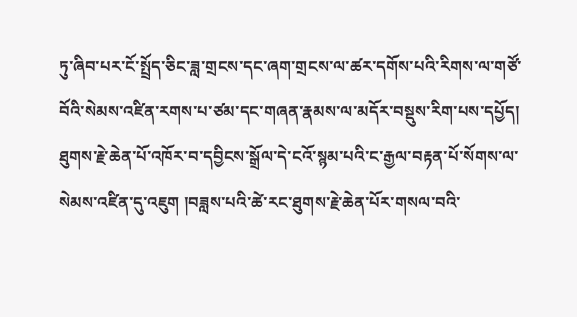ཏུ་ཞིབ་པར་ངོ་སྤྲོད་ཅིང་ཟླ་གྲངས་དང་ཞག་གྲངས་ལ་ཚར་དགོས་པའི་རིགས་ལ་གཙོ་བོའི་སེམས་འཛིན་རགས་པ་ཙམ་དང་གཞན་རྣམས་ལ་མདོར་བསྡུས་རིག་པས་དཔྱོད། ཐུགས་རྗེ་ཆེན་པོ་འཁོར་བ་དབྱིངས་སྒྲོལ་དེ་ངའོ་སྙམ་པའི་ང་རྒྱལ་བརྟན་པོ་སོགས་ལ་སེམས་འཛིན་དུ་འཇུག །བཟླས་པའི་ཚེ་རང་ཐུགས་རྗེ་ཆེན་པོར་གསལ་བའི་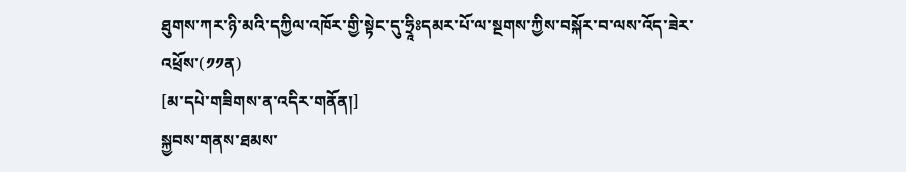ཐུགས་ཀར་ཉི་མའི་དཀྱིལ་འཁོར་གྱི་སྟེང་དུ་ཧྲཱིཿདམར་པོ་ལ་སྔགས་ཀྱིས་བསྐོར་བ་ལས་འོད་ཟེར་འཕྲོས་(༡༡ན)
[མ་དཔེ་གཟིགས་ན་འདིར་གནོན།]
སྐྱབས་གནས་ཐམས་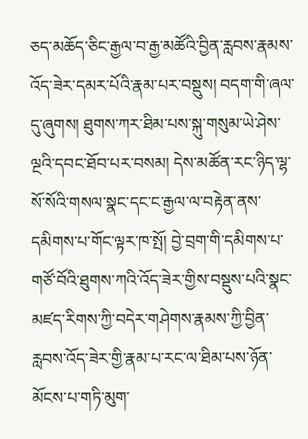ཅད་མཆོད་ཅིང་རྒྱལ་བ་རྒྱ་མཚོའི་བྱིན་རླབས་རྣམས་འོད་ཟེར་དམར་པོའི་རྣམ་པར་བསྡུས། བདག་གི་ཞལ་དུ་ཞུགས། ཐུགས་ཀར་ཐིམ་པས་སྐུ་གསུམ་ཡེ་ཤེས་ལྔའི་དབང་ཐོབ་པར་བསམ། དེས་མཚོན་རང་ཉིད་ལྷ་སོ་སོའི་གསལ་སྣང་དང་ང་རྒྱལ་ལ་བརྟེན་ནས་དམིགས་པ་གོང་ལྟར་ཁ་སྤོ། བྱེ་བྲག་གི་དམིགས་པ་གཙོ་བོའི་ཐུགས་ཀའི་འོད་ཟེར་གྱིས་བསྡུས་པའི་སྣང་མཛད་རིགས་ཀྱི་བདེར་གཤེགས་རྣམས་ཀྱི་བྱིན་རླབས་འོད་ཟེར་གྱི་རྣམ་པ་རང་ལ་ཐིམ་པས་ཉོན་མོངས་པ་གཏི་མུག་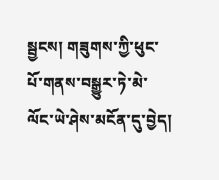སྦྱངས། གཟུགས་ཀྱི་ཕུང་པོ་གནས་བསྒྱུར་ཏེ་མེ་ལོང་ཡེ་ཤེས་མངོན་དུ་བྱེད།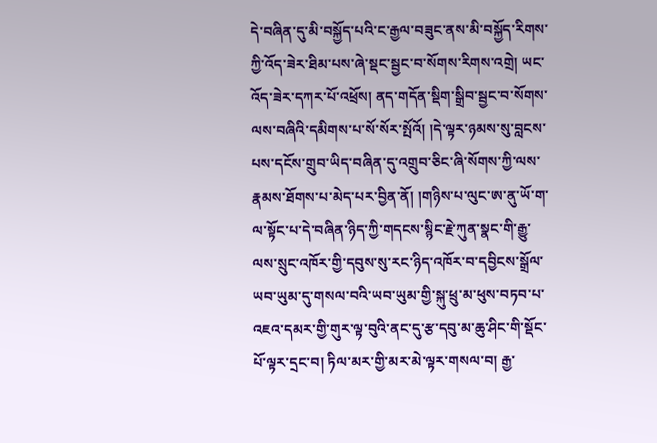དེ་བཞིན་དུ་མི་བསྐྱོད་པའི་ང་རྒྱལ་བཟུང་ནས་མི་བསྐྱོད་རིགས་ཀྱི་འོད་ཟེར་ཐིམ་པས་ཞེ་སྡང་སྦྱང་བ་སོགས་རིགས་འགྲེ། ཡང་འོད་ཟེར་དཀར་པོ་འཕྲོས། ནད་གདོན་སྡིག་སྒྲིབ་སྦྱང་བ་སོགས་ལས་བཞིའི་དམིགས་པ་སོ་སོར་སྤོའོ། །དེ་ལྟར་ཉམས་སུ་བླངས་པས་དངོས་གྲུབ་ཡིད་བཞིན་དུ་འགྲུབ་ཅིང་ཞི་སོགས་ཀྱི་ལས་རྣམས་ཐོགས་པ་མེད་པར་བྱིན་ནོ། །གཉིས་པ་ལུང་ཨ་ནུ་ཡོ་ག་ལ་སྟོང་པ་དེ་བཞིན་ཉིད་ཀྱི་གདངས་སྙིང་རྗེ་ཀུན་སྣང་གི་རྒྱུ་ལས་སྲུང་འཁོར་གྱི་དབུས་སུ་རང་ཉིད་འཁོར་བ་དབྱིངས་སྒྲོལ་ཡབ་ཡུམ་དུ་གསལ་བའི་ཡབ་ཡུམ་གྱི་སྐུ་ཕྲུ་མ་ཕུས་བཏབ་པ་འཇའ་དམར་གྱི་གུར་ལྟ་བུའི་ནང་དུ་རྩ་དབུ་མ་ཆུ་ཤིང་གི་སྡོང་པོ་ལྟར་དྲང་བ། ཏིལ་མར་གྱི་མར་མེ་ལྟར་གསལ་བ། རྒྱ་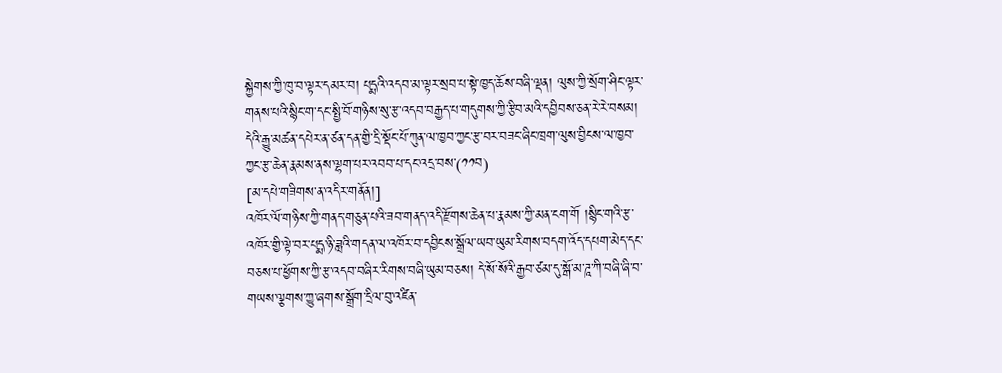སྐྱེགས་ཀྱི་ཁུ་བ་ལྟར་དམར་བ། པདྨའི་འདབ་མ་ལྟར་སྲབ་པ་སྟེ་ཁྱད་ཆོས་བཞི་ལྡན། ལུས་ཀྱི་སྲོག་ཤིང་ལྟར་གནས་པའི་སྙིང་ག་དང་སྤྱི་བོ་གཉིས་སུ་རྩ་འདབ་བརྒྱད་པ་གདུགས་ཀྱི་རྩིབ་མའི་དབྱིབས་ཅན་རེ་རེ་བསམ། དེའི་རྒྱུ་མཚན་དཔེར་ན་ཙན་དན་གྱི་དྲི་སྡོང་པོ་ཀུན་ལ་ཁྱབ་ཀྱང་རྩ་བར་བཟང་ཞིང་ཁྲག་ལུས་བྱིངས་ལ་ཁྱབ་ཀྱང་རྩ་ཆེན་རྣམས་ནས་ལྷག་པར་འབབ་པ་དང་འདྲ་བས་(༡༡བ)
[མ་དཔེ་གཟིགས་ན་འདིར་གནོན།]
འཁོར་ལོ་གཉིས་ཀྱི་གནད་གཅུན་པའི་ཟབ་གནད་འདི་རྫོགས་ཆེན་པ་རྣམས་ཀྱི་མན་ངག་གོ །སྙིང་གའི་རྩ་འཁོར་གྱི་ལྟེ་བར་པདྨ་ཉི་ཟླའི་གདན་ལ་འཁོར་བ་དབྱིངས་སྒྲོལ་ཡབ་ཡུམ་རིགས་བདག་འོད་དཔག་མེད་དང་བཅས་པ་ཕྱོགས་ཀྱི་རྩ་འདབ་བཞིར་རིགས་བཞི་ཡུམ་བཅས། དེ་སོ་སོའི་རྒྱབ་ཙམ་དུ་སྒོ་མ་ཌཱ་ཀི་བཞི་ཞི་བ་གཡས་ལྕགས་ཀྱུ་ཞགས་སྒྲོག་དྲིལ་བུ་འཛིན་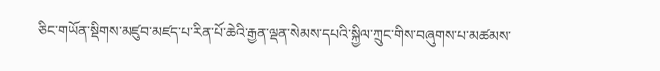ཅིང་གཡོན་སྡིགས་མཛུབ་མཛད་པ་རིན་པོ་ཆེའི་རྒྱན་ལྡན་སེམས་དཔའི་སྐྱིལ་ཀྲུང་གིས་བཞུགས་པ་མཚམས་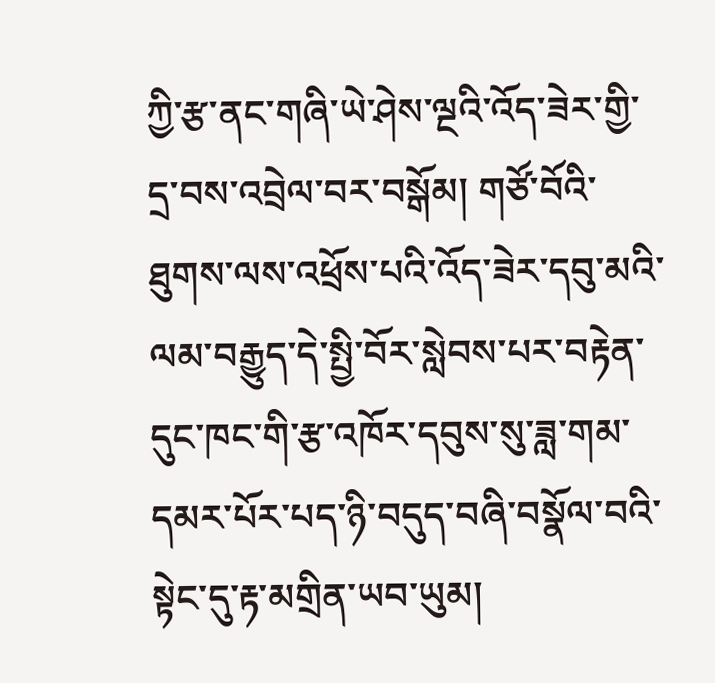ཀྱི་རྩ་ནང་གཞི་ཡེ་ཤེས་ལྔའི་འོད་ཟེར་གྱི་དྲ་བས་འབྲེལ་བར་བསྒོམ། གཙོ་བོའི་ཐུགས་ལས་འཕྲོས་པའི་འོད་ཟེར་དབུ་མའི་ལམ་བརྒྱུད་དེ་སྤྱི་བོར་སླེབས་པར་བརྟེན་དུང་ཁང་གི་རྩ་འཁོར་དབུས་སུ་ཟླ་གམ་དམར་པོར་པད་ཉི་བདུད་བཞི་བསྣོལ་བའི་སྟེང་དུ་རྟ་མགྲིན་ཡབ་ཡུམ།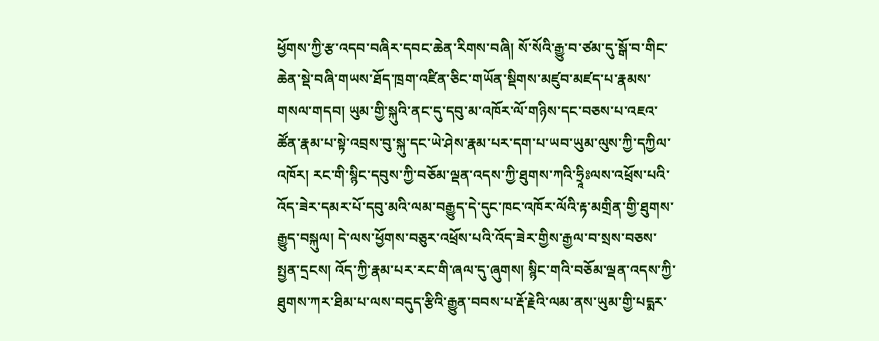ཕྱོགས་ཀྱི་རྩ་འདབ་བཞིར་དབང་ཆེན་རིགས་བཞི། སོ་སོའི་རྒྱུ་བ་ཙམ་དུ་སྒོ་བ་གིང་ཆེན་སྡེ་བཞི་གཡས་ཐོད་ཁྲག་འཛིན་ཅིང་གཡོན་སྡིགས་མཛུབ་མཛད་པ་རྣམས་གསལ་གདབ། ཡུམ་གྱི་སྐུའི་ནང་དུ་དབུ་མ་འཁོར་ལོ་གཉིས་དང་བཅས་པ་འཇའ་ཚོན་རྣམ་པ་སྟེ་འབྲས་བུ་སྐུ་དང་ཡེ་ཤེས་རྣམ་པར་དག་པ་ཡབ་ཡུམ་ལུས་ཀྱི་དཀྱིལ་འཁོར། རང་གི་སྙིང་དབུས་ཀྱི་བཅོམ་ལྡན་འདས་ཀྱི་ཐུགས་ཀའི་ཧྲཱིཿལས་འཕྲོས་པའི་འོད་ཟེར་དམར་པོ་དབུ་མའི་ལམ་བརྒྱུད་དེ་དུང་ཁང་འཁོར་ལོའི་རྟ་མགྲིན་གྱི་ཐུགས་རྒྱུད་བསྐུལ། དེ་ལས་ཕྱོགས་བཅུར་འཕྲོས་པའི་འོད་ཟེར་གྱིས་རྒྱལ་བ་སྲས་བཅས་སྤྱན་དྲངས། འོད་ཀྱི་རྣམ་པར་རང་གི་ཞལ་དུ་ཞུགས། སྙིང་གའི་བཅོམ་ལྡན་འདས་ཀྱི་ཐུགས་ཀར་ཐིམ་པ་ལས་བདུད་རྩིའི་རྒྱུན་བབས་པ་རྡོ་རྗེའི་ལམ་ནས་ཡུམ་གྱི་པདྨར་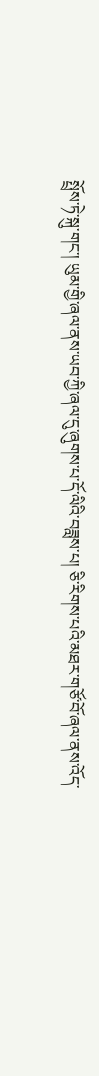སྤྲོས་ཏེ་སྐུ་གང་། ཡུམ་གྱི་ཞལ་ནས་ཡབ་ཀྱི་ཞལ་དུ་ཞུགས་པ་དོ་ལིའི་བཟླས་པ། ཅི་རིགས་པའི་མཐར་གཙོ་བོ་ཞལ་ནས་འོད་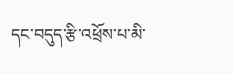དང་བདུད་རྩི་འཕྲོས་པ་མི་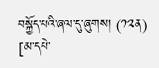བསྐྱོད་པའི་ཞལ་དུ་ཞུགས། (༡༢ན)
[མ་དཔེ་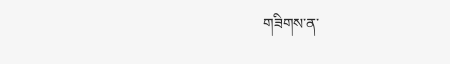གཟིགས་ན་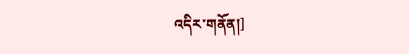འདིར་གནོན།]